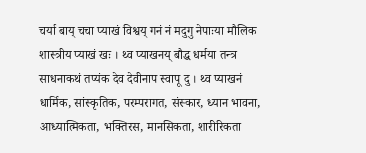चर्या बाय् चचा प्याखं विश्वय् गनं नं मदुगु नेपाःया मौलिक शास्त्रीय प्याखं खः । थ्व प्याखनय् बौद्ध धर्मया तन्त्र साधनाकथं तप्यंक देव देवीनाप स्वापू दु । थ्व प्याखनं धार्मिक, सांस्कृतिक, परम्परागत, संस्कार, ध्यान भावना, आध्यात्मिकता, भक्तिरस, मानसिकता, शारीरिकता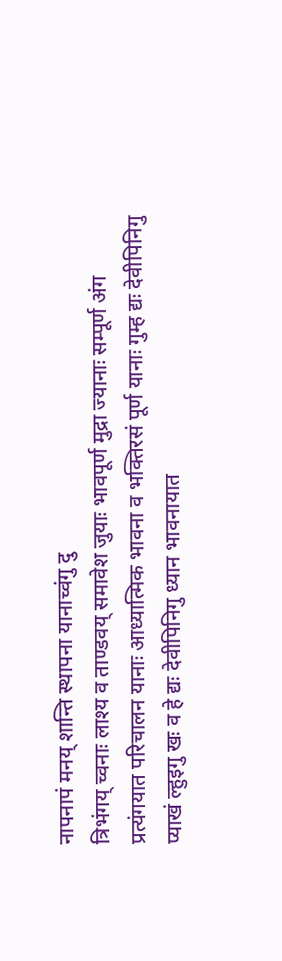नापनापं मनय् शान्ति स्थापना यानाच्वंगु दु
त्रिभंगय् च्वनाः लाश्य व ताण्डवय् समावेश जुयाः भावपूर्ण मुद्रा ज्यानाः सम्पूर्ण अंग प्रत्यंगयात परिचालन यानाः आध्यात्मिक भावना व भक्तिरसं पूर्ण यानाः गुम्ह द्यः देवीपिनिगु प्याखं ल्हुइगु खः व हे द्यः देवीपिनिगु ध्यान भावनायात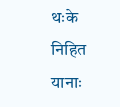थःके निहित यानाः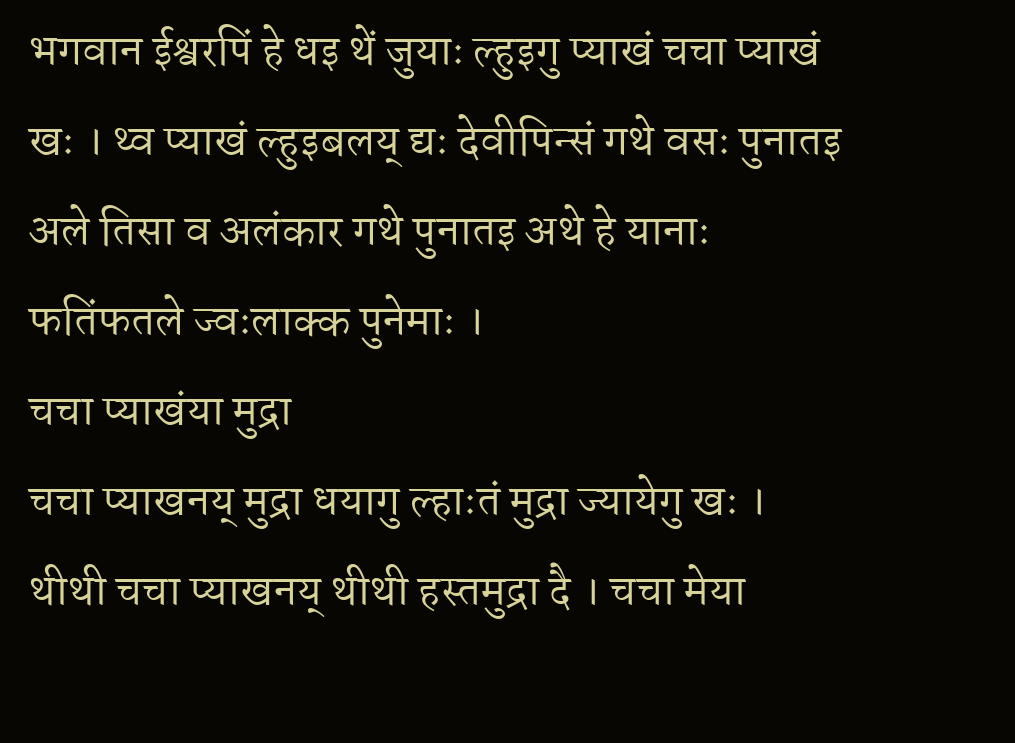भगवान ईश्वरपिं हे धइ थें जुयाः ल्हुइगु प्याखं चचा प्याखं खः । थ्व प्याखं ल्हुइबलय् द्यः देवीपिन्सं गथे वसः पुनातइ अले तिसा व अलंकार गथे पुनातइ अथे हे यानाः फतिंफतले ज्वःलाक्क पुनेमाः ।
चचा प्याखंया मुद्रा
चचा प्याखनय् मुद्रा धयागु ल्हाःतं मुद्रा ज्यायेगु खः । थीथी चचा प्याखनय् थीथी हस्तमुद्रा दै । चचा मेया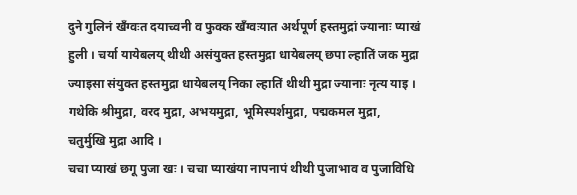दुने गुलिनं खँग्वःत दयाच्वनी व फुक्क खँग्वःयात अर्थपूर्ण हस्तमुद्रां ज्यानाः प्याखं हुली । चर्या यायेबलय् थीथी असंयुक्त हस्तमुद्रा धायेबलय् छपा ल्हातिं जक मुद्रा ज्याइसा संयुक्त हस्तमुद्रा धायेबलय् निका ल्हातिं थीथी मुद्रा ज्यानाः नृत्य याइ । गथेकि श्रीमुद्रा, वरद मुद्रा, अभयमुद्रा, भूमिस्पर्शमुद्रा, पद्मकमल मुद्रा, चतुर्मुखि मुद्रा आदि ।
चचा प्याखं छगू पुजा खः । चचा प्याखंया नापनापं थीथी पुजाभाव व पुजाविधि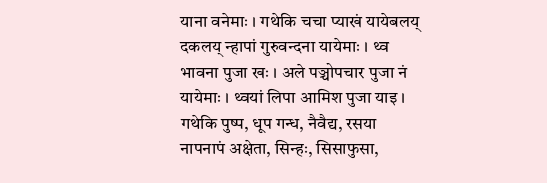याना वनेमाः । गथेकि चचा प्याखं यायेबलय् दकलय् न्हापां गुरुवन्दना यायेमाः । थ्व भावना पुजा खः । अले पञ्चोपचार पुजा नं यायेमाः । थ्वयां लिपा आमिश पुजा याइ । गथेकि पुष्प, धूप गन्ध, नैवैद्य, रसया नापनापं अक्षेता, सिन्हः, सिसाफुसा,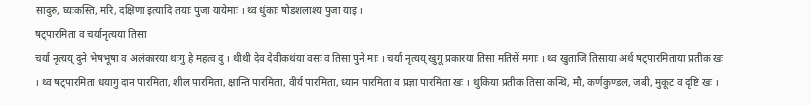सादुरु, घ्यःकस्ति, मरि, दक्षिणा इत्यादि तयाः पुजा यायेमाः । थ्व धुंकाः षोडशलाश्य पुजा याइ ।
षट्पारमिता व चर्यानृत्यया तिसा
चर्या नृत्यय् दुने भेषभूषा व अलंकारया थःगु हे महत्व दु । थीथी देव देवीकथंया वसः व तिसा पुने माः । चर्या नृत्यय् खुगू प्रकारया तिसा मतिसें मगाः । थ्व खुताजि तिसाया अर्थ षट्पारमिताया प्रतीक खः । थ्व षट्पारमिता धयागु दान पारमिता, शील पारमिता, क्षान्ति पारमिता, वीर्य पारमिता, ध्यान पारमिता व प्रज्ञा पारमिता खः । थुकिया प्रतीक तिसा कन्थि, मौ, कर्णकुण्डल, जबी, मुकूट व दृष्टि खः ।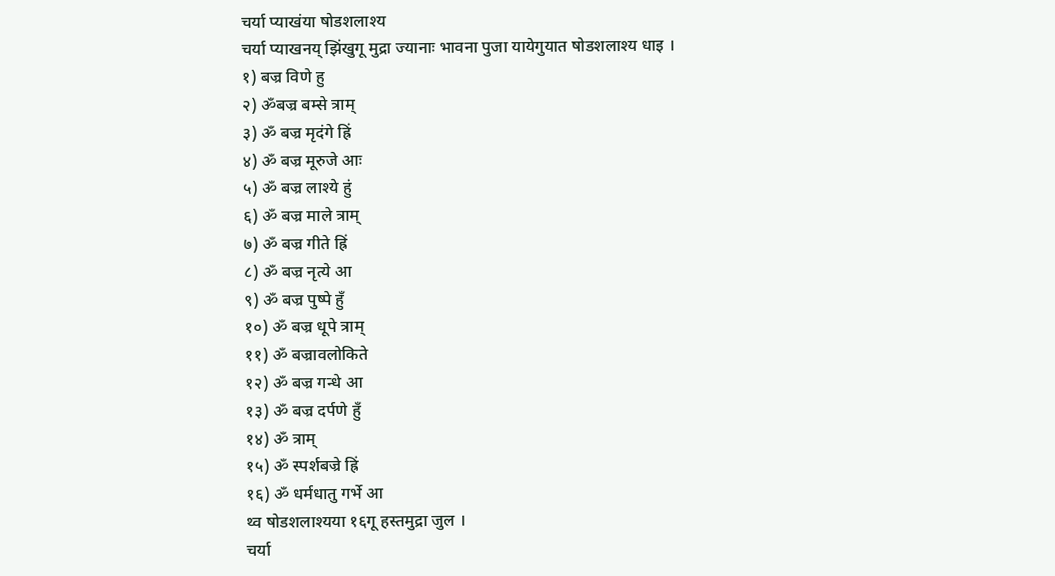चर्या प्याखंया षोडशलाश्य
चर्या प्याखनय् झिंखुगू मुद्रा ज्यानाः भावना पुजा यायेगुयात षोडशलाश्य धाइ ।
१) बज्र विणे हु
२) ॐबज्र बम्से त्राम्
३) ॐ बज्र मृदंगे ह्रिं
४) ॐ बज्र मूरुजे आः
५) ॐ बज्र लाश्ये हुं
६) ॐ बज्र माले त्राम्
७) ॐ बज्र गीते ह्रिं
८) ॐ बज्र नृत्ये आ
९) ॐ बज्र पुष्पे हुँ
१०) ॐ बज्र धूपे त्राम्
११) ॐ बज्रावलोकिते
१२) ॐ बज्र गन्धे आ
१३) ॐ बज्र दर्पणे हुँ
१४) ॐ त्राम्
१५) ॐ स्पर्शबज्रे ह्रिं
१६) ॐ धर्मधातु गर्भे आ
थ्व षोडशलाश्यया १६गू हस्तमुद्रा जुल ।
चर्या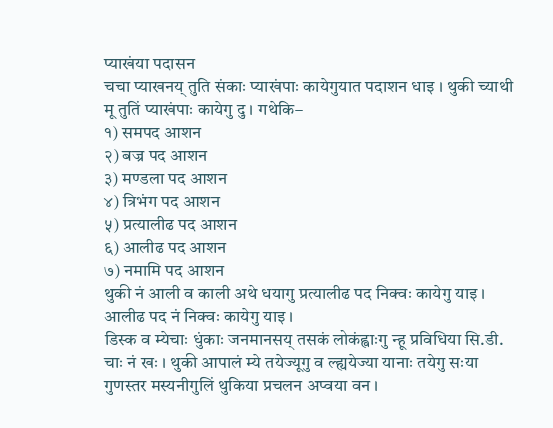प्याखंया पदासन
चचा प्याखनय् तुति संकाः प्याखंपाः कायेगुयात पदाशन धाइ । थुकी च्याथी मू तुतिं प्याखंपाः कायेगु दु । गथेकि–
१) समपद आशन
२) बज्र पद आशन
३) मण्डला पद आशन
४) त्रिभंग पद आशन
५) प्रत्यालीढ पद आशन
६) आलीढ पद आशन
७) नमामि पद आशन
थुकी नं आली व काली अथे धयागु प्रत्यालीढ पद निक्वः कायेगु याइ । आलीढ पद नं निक्वः कायेगु याइ ।
डिस्क व म्येचाः धुंकाः जनमानसय् तसकं लोकंह्वाःगु न्हू प्रविधिया सि.डी. चाः नं खः । थुकी आपालं म्ये तयेज्यूगु व ल्ह्ययेज्या यानाः तयेगु सःया गुणस्तर मस्यनीगुलिं थुकिया प्रचलन अप्वया वन ।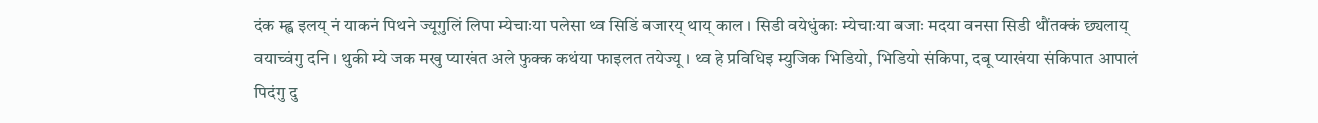दंक म्ह्व इलय् नं याकनं पिथने ज्यूगुलिं लिपा म्येचाःया पलेसा थ्व सिडिं बजारय् थाय् काल । सिडी वयेधुंकाः म्येचाःया बजाः मदया वनसा सिडी थौंतक्कं छ्यलाय् वयाच्वंगु दनि । थुकी म्ये जक मखु प्याखंत अले फुक्क कथंया फाइलत तयेज्यू । थ्व हे प्रविधिइ म्युजिक भिडियो, भिडियो संकिपा, दबू प्याखंया संकिपात आपालं पिदंगु दु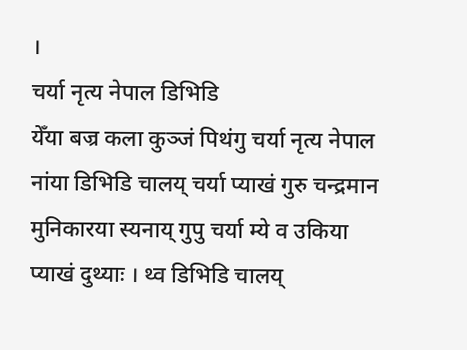।
चर्या नृत्य नेपाल डिभिडि
येँया बज्र कला कुञ्जं पिथंगु चर्या नृत्य नेपाल नांया डिभिडि चालय् चर्या प्याखं गुरु चन्द्रमान मुनिकारया स्यनाय् गुपु चर्या म्ये व उकिया प्याखं दुथ्याः । थ्व डिभिडि चालय्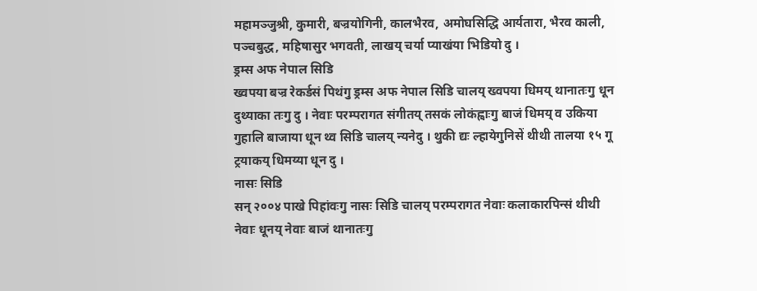महामञ्जुश्री, कुमारी, बज्रयोगिनी, कालभैरव, अमोघसिद्धि आर्यतारा, भैरव काली, पञ्चबुद्ध, महिषासुर भगवती, लाखय् चर्या प्याखंया भिडियो दु ।
ड्रम्स अफ नेपाल सिडि
ख्वपया बज्र रेकर्डसं पिथंगु ड्रम्स अफ नेपाल सिडि चालय् ख्वपया धिमय् थानातःगु धून दुथ्याका तःगु दु । नेवाः परम्परागत संगीतय् तसकं लोकंह्वाःगु बाजं धिमय् व उकिया गुहालि बाजाया धून थ्व सिडि चालय् न्यनेदु । थुकी द्यः ल्हायेगुनिसें थीथी तालया १५ गू ट्रयाकय् धिमय्या धून दु ।
नासः सिडि
सन् २००४ पाखे पिहांवःगु नासः सिडि चालय् परम्परागत नेवाः कलाकारपिन्सं थीथी नेवाः धूनय् नेवाः बाजं थानातःगु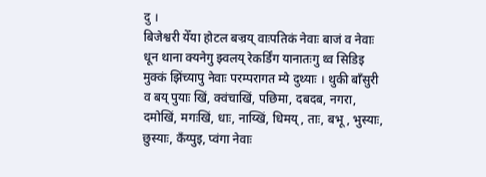दु ।
बिजेश्वरी येँया होटल बज्रय् वाःपतिकं नेवाः बाजं व नेवाः धून थाना क्यनेगु झ्वलय् रेकर्डिंग यानातःगु थ्व सिडिइ मुक्कं झिंच्यापु नेवाः परम्परागत म्ये दुथ्याः । थुकी बाँसुरी व बय् पुयाः खिं, क्वंचाखिं, पछिमा, दबदब, नगरा, दमोखिं, मगःखिं, धाः, नाय्खिं, धिमय्, ताः, बभू, भुस्याः, छुस्याः, कँय्पुइ, प्वंगा नेवाः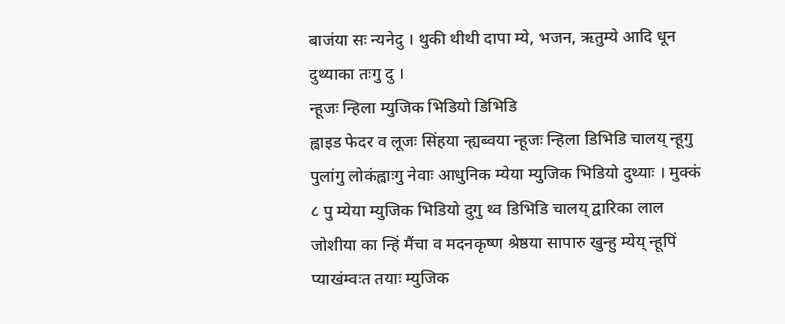बाजंया सः न्यनेदु । थुकी थीथी दापा म्ये, भजन, ऋतुम्ये आदि धून दुथ्याका तःगु दु ।
न्हूजः न्हिला म्युजिक भिडियो डिभिडि
ह्वाइड फेदर व लूजः सिंहया न्ह्यब्वया न्हूजः न्हिला डिभिडि चालय् न्हूगु पुलांगु लोकंह्वाःगु नेवाः आधुनिक म्येया म्युजिक भिडियो दुथ्याः । मुक्कं ८ पु म्येया म्युजिक भिडियो दुगु थ्व डिभिडि चालय् द्वारिका लाल जोशीया का न्हिं मैंचा व मदनकृष्ण श्रेष्ठया सापारु खुन्हु म्येय् न्हूपिं प्याखंम्वःत तयाः म्युजिक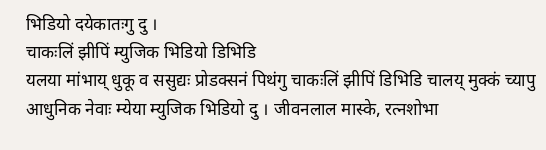भिडियो दयेकातःगु दु ।
चाकःलिं झीपिं म्युजिक भिडियो डिभिडि
यलया मांभाय् धुकू व ससुद्यः प्रोडक्सनं पिथंगु चाकःलिं झीपिं डिभिडि चालय् मुक्कं च्यापु आधुनिक नेवाः म्येया म्युजिक भिडियो दु । जीवनलाल मास्के, रत्नशोभा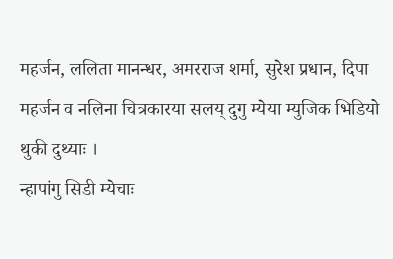महर्जन, ललिता मानन्धर, अमरराज शर्मा, सुरेश प्रधान, दिपा महर्जन व नलिना चित्रकारया सलय् दुगु म्येया म्युजिक भिडियो थुकी दुथ्याः ।
न्हापांगु सिडी म्येचाः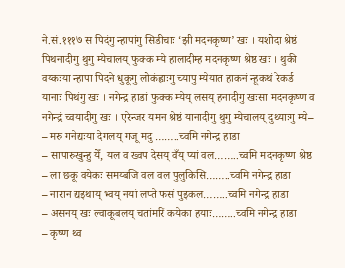ने.सं.१११७ स पिदंगु न्हापांगु सिडीचाः ‘झी मदनकृष्ण’ खः । यशोदा श्रेष्ठं पिथनादीगु थुगु म्येचालय् फुक्क म्ये हालादीम्ह मदनकृष्ण श्रेष्ठ खः । थुकी वय्कःया न्हापा पिदने धुकूगु लोकंह्वाःगु च्यापु म्येयात हाकनं न्हूकथं रेकर्ड यानाः पिथंगु खः । नगेन्द्र हाडां फुक्क म्येय् लसय् हनादीगु खःसा मदनकृष्ण व नगेन्द्रं च्वयादीगु खः । एरेन्जर यमन श्रेष्ठं यानादीगु थुगु म्येचालय् दुथ्याःगु म्ये–
– मरु गनेद्यःया देगलय् गजू मदु ……..च्वमि नगेन्द्र हाडा
– सापारुखुन्हु येँ, यल व ख्वप देसय् वँय् प्यां वल……..च्वमि मदनकृष्ण श्रेष्ठ
– ला छकू वयेकः समय्बजि वल वल पुलुकिसि……..च्वमि नगेन्द्र हाडा
– नारान द्यइथाय् भ्वय् नयां लप्ते फसं पुइकल……..च्वमि नगेन्द्र हाडा
– असनय् खः ल्वाकूबलय् चतांमरिं कयेका हयाः……..च्वमि नगेन्द्र हाडा
– कृष्ण थ्व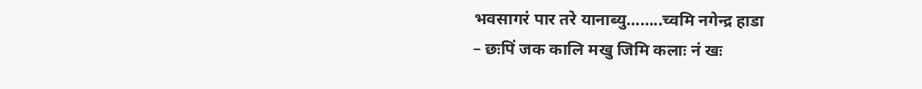भवसागरं पार तरे यानाब्यु……..च्वमि नगेन्द्र हाडा
– छःपिं जक कालि मखु जिमि कलाः नं खः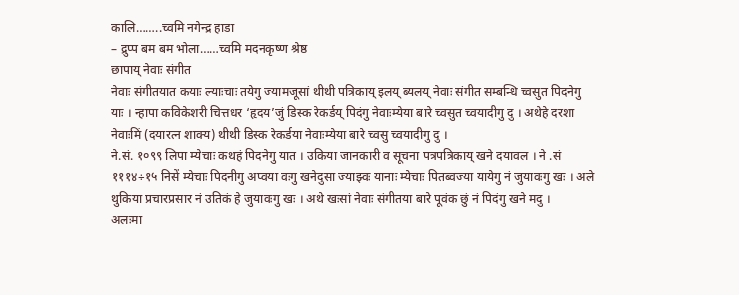कालि……..च्वमि नगेन्द्र हाडा
– द्रुप्प बम बम भोला……च्वमि मदनकृष्ण श्रेष्ठ
छापाय् नेवाः संगीत
नेवाः संगीतयात कयाः ल्याःचाः तयेगु ज्यामजूसां थीथी पत्रिकाय् इलय् ब्यलय् नेवाः संगीत सम्बन्धि च्वसुत पिदनेगु याः । न्हापा कविकेशरी चित्तधर ‘हृदय’जुं डिस्क रेकर्डय् पिदंगु नेवाःम्येया बारे च्वसुत च्वयादीगु दु । अथेहे दरशा नेवाःमिं (दयारत्न शाक्य) थीथी डिस्क रेकर्डया नेवाःम्येया बारे च्वसु च्वयादीगु दु ।
ने.सं. १०९९ लिपा म्येचाः कथहं पिदनेगु यात । उकिया जानकारी व सूचना पत्रपत्रिकाय् खने दयावल । ने .सं १११४÷१५ निसें म्येचाः पिदनीगु अप्वया वःगु खनेदुसा ज्याझ्वः यानाः म्येचाः पितब्वज्या यायेगु नं जुयावःगु खः । अले थुकिया प्रचारप्रसार नं उतिकं हे जुयावःगु खः । अथे खःसां नेवाः संगीतया बारे पूवंक छुं नं पिदंगु खने मदु ।
अलःमा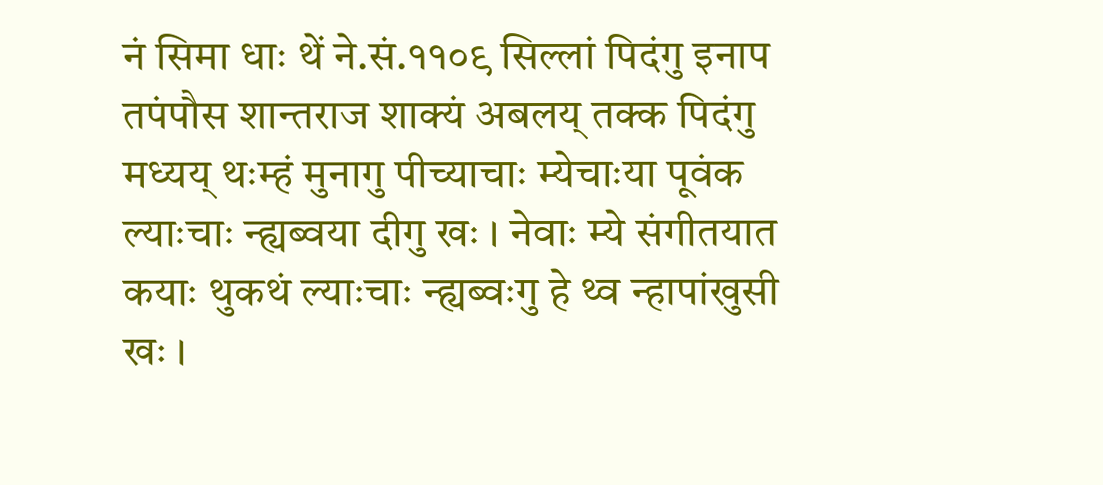नं सिमा धाः थें ने.सं.११०९ सिल्लां पिदंगु इनाप तपंपौस शान्तराज शाक्यं अबलय् तक्क पिदंगु मध्यय् थःम्हं मुनागु पीच्याचाः म्येचाःया पूवंक ल्याःचाः न्ह्यब्वया दीगु खः । नेवाः म्ये संगीतयात कयाः थुकथं ल्याःचाः न्ह्यब्वःगु हे थ्व न्हापांखुसी खः ।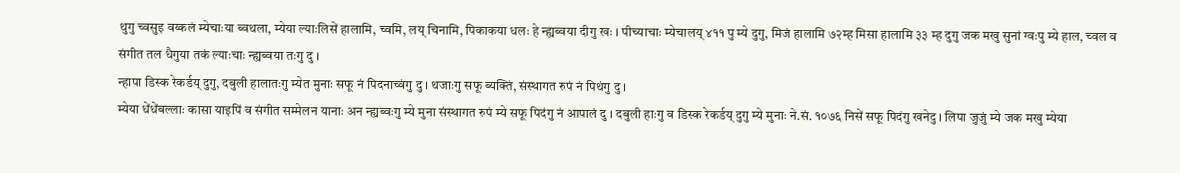थुगु च्वसुइ वय्कलं म्येचाःया ब्वथला, म्येया ल्याःलिसें हालामि, च्वमि, लय् चिनामि, पिकाकया धलः हे न्ह्यब्वया दीगु खः । पीच्याचाः म्येचालय् ४११ पु म्ये दुगु, मिजं हालामि ७२म्ह मिसा हालामि ३३ म्ह दुगु जक मखु सुनां ग्वःपु म्ये हाल, च्वल व संगीत तल धैगुया तकं ल्याःचाः न्ह्यब्वया तःगु दु ।
न्हापा डिस्क रेकर्डय् दुगु, दबुली हालातःगु म्येत मुनाः सफू नं पिदनाच्वंगु दु । थजाःगु सफू ब्यक्तिं, संस्थागत रुपं नं पिथंगु दु ।
म्येया धेंधेंबल्लाः कासा याइपिं व संगीत सम्मेलन यानाः अन न्ह्यब्वःगु म्ये मुना संस्थागत रुपं म्ये सफू पिदंगु नं आपालं दु । दबुली हाःगु व डिस्क रेकर्डय् दुगु म्ये मुनाः ने.सं. १०७६ निसें सफू पिदंगु खनेदु । लिपा जुजुं म्ये जक मखु म्येया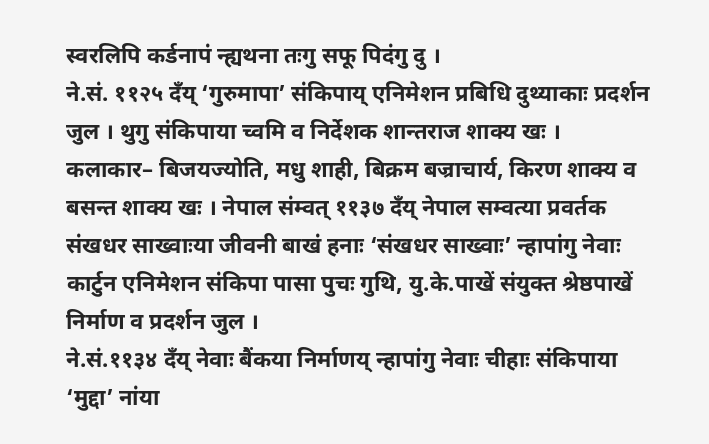स्वरलिपि कर्डनापं न्ह्यथना तःगु सफू पिदंगु दु ।
ने.सं. ११२५ दँय् ‘गुरुमापा’ संकिपाय् एनिमेशन प्रबिधि दुथ्याकाः प्रदर्शन जुल । थुगु संकिपाया च्वमि व निर्देशक शान्तराज शाक्य खः । कलाकार– बिजयज्योति, मधु शाही, बिक्रम बज्राचार्य, किरण शाक्य व बसन्त शाक्य खः । नेपाल संम्वत् ११३७ दँय् नेपाल सम्वत्या प्रवर्तक संखधर साख्वाःया जीवनी बाखं हनाः ‘संखधर साख्वाः’ न्हापांगु नेवाः कार्टुन एनिमेशन संकिपा पासा पुचः गुथि, यु.के.पाखें संयुक्त श्रेष्ठपाखें निर्माण व प्रदर्शन जुल ।
ने.सं.११३४ दँय् नेवाः बैंकया निर्माणय् न्हापांगु नेवाः चीहाः संकिपाया ‘मुद्दा’ नांया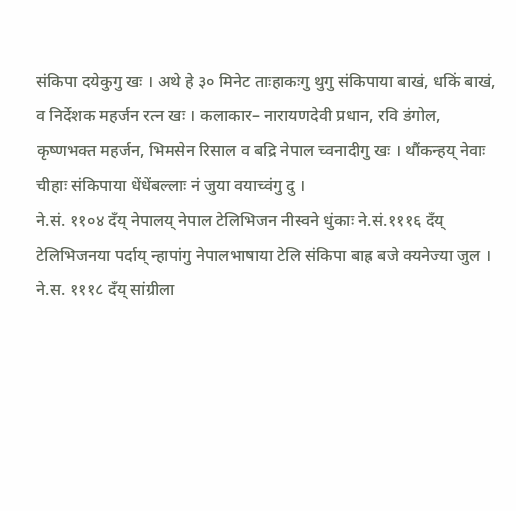संकिपा दयेकुगु खः । अथे हे ३० मिनेट ताःहाकःगु थुगु संकिपाया बाखं, धकिं बाखं, व निर्देशक महर्जन रत्न खः । कलाकार– नारायणदेवी प्रधान, रवि डंगोल, कृष्णभक्त महर्जन, भिमसेन रिसाल व बद्रि नेपाल च्वनादीगु खः । थौंकन्हय् नेवाः चीहाः संकिपाया धेंधेंबल्लाः नं जुया वयाच्वंगु दु ।
ने.सं. ११०४ दँय् नेपालय् नेपाल टेलिभिजन नीस्वने धुंकाः ने.सं.१११६ दँय् टेलिभिजनया पर्दाय् न्हापांगु नेपालभाषाया टेलि संकिपा बाह्र बजे क्यनेज्या जुल । ने.स. १११८ दँय् सांग्रीला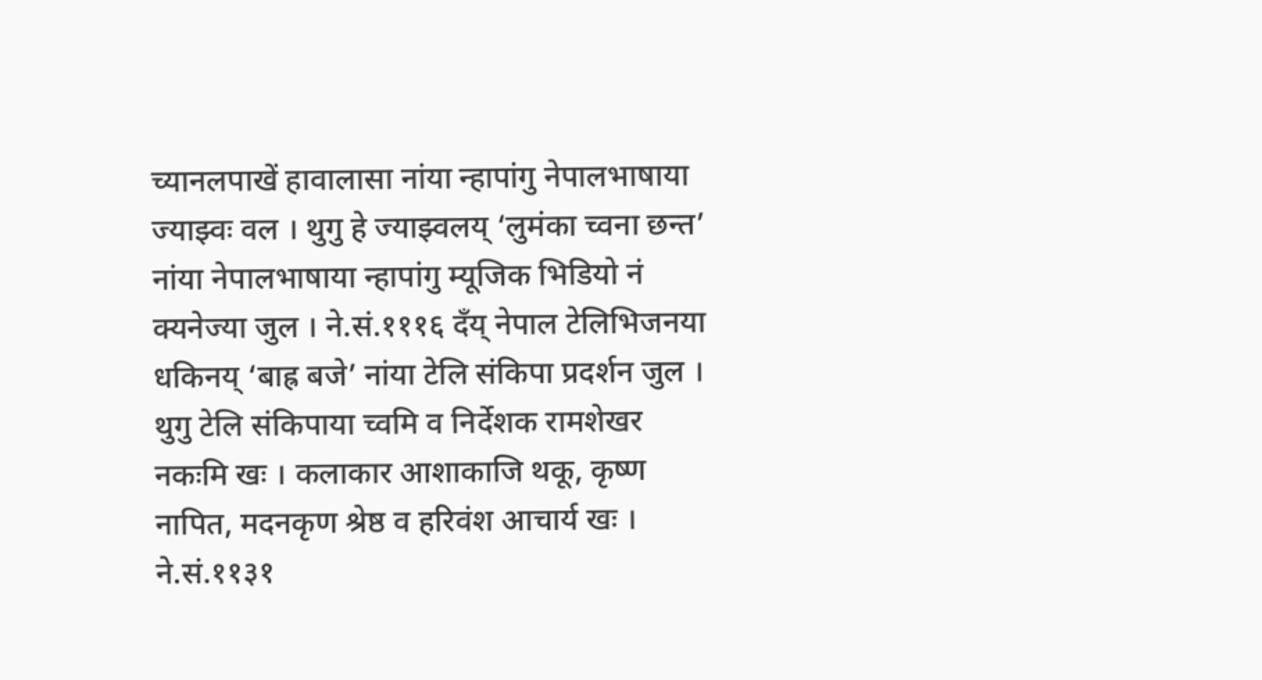च्यानलपाखें हावालासा नांया न्हापांगु नेपालभाषाया ज्याझ्वः वल । थुगु हे ज्याझ्वलय् ‘लुमंका च्वना छन्त’ नांया नेपालभाषाया न्हापांगु म्यूजिक भिडियो नं क्यनेज्या जुल । ने.सं.१११६ दँय् नेपाल टेलिभिजनया धकिनय् ‘बाह्र बजे’ नांया टेलि संकिपा प्रदर्शन जुल । थुगु टेलि संकिपाया च्वमि व निर्देशक रामशेखर नकःमि खः । कलाकार आशाकाजि थकू, कृष्ण नापित, मदनकृण श्रेष्ठ व हरिवंश आचार्य खः ।
ने.सं.११३१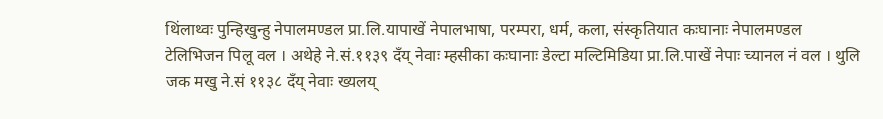थिंलाथ्वः पुन्हिखुन्हु नेपालमण्डल प्रा.लि.यापाखें नेपालभाषा, परम्परा, धर्म, कला, संस्कृतियात कःघानाः नेपालमण्डल टेलिभिजन पिलू वल । अथेहे ने.सं.११३९ दँय् नेवाः म्हसीका कःघानाः डेल्टा मल्टिमिडिया प्रा.लि.पाखें नेपाः च्यानल नं वल । थुलि जक मखु ने.सं ११३८ दँय् नेवाः ख्यलय्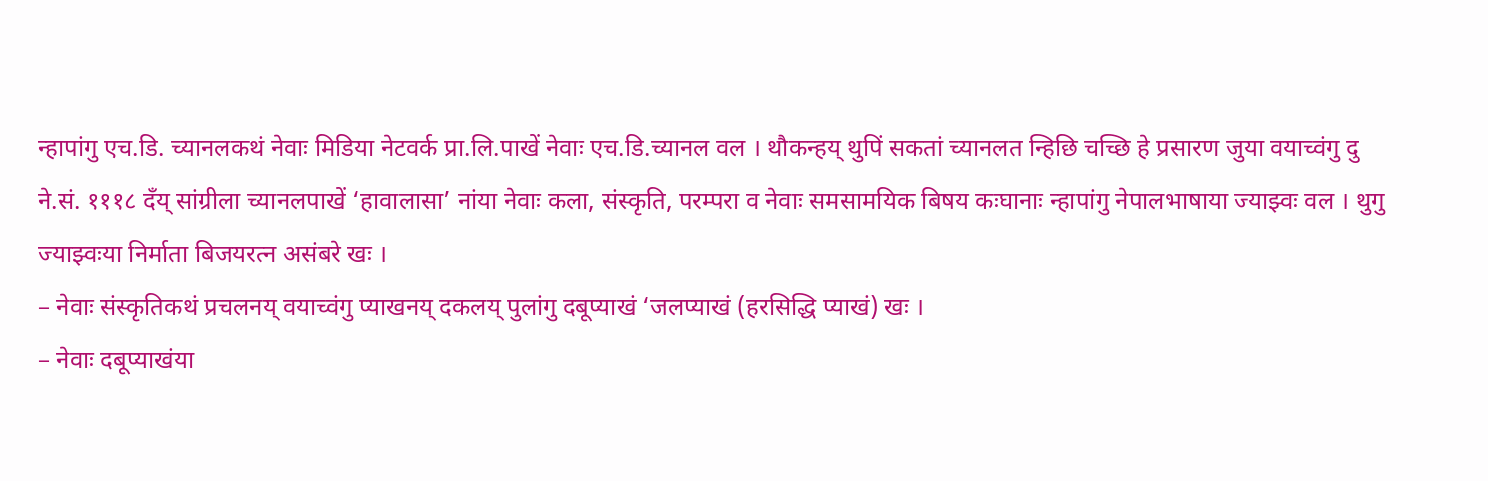न्हापांगु एच.डि. च्यानलकथं नेवाः मिडिया नेटवर्क प्रा.लि.पाखें नेवाः एच.डि.च्यानल वल । थौकन्हय् थुपिं सकतां च्यानलत न्हिछि चच्छि हे प्रसारण जुया वयाच्वंगु दु
ने.सं. १११८ दँय् सांग्रीला च्यानलपाखें ‘हावालासा’ नांया नेवाः कला, संस्कृति, परम्परा व नेवाः समसामयिक बिषय कःघानाः न्हापांगु नेपालभाषाया ज्याझ्वः वल । थुगु ज्याझ्वःया निर्माता बिजयरत्न असंबरे खः ।
– नेवाः संस्कृतिकथं प्रचलनय् वयाच्वंगु प्याखनय् दकलय् पुलांगु दबूप्याखं ‘जलप्याखं (हरसिद्धि प्याखं) खः ।
– नेवाः दबूप्याखंया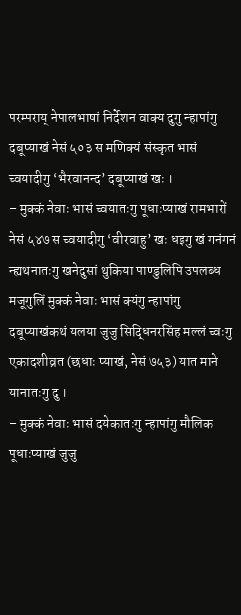परम्पराय् नेपालभाषां निर्देशन वाक्य दुगु न्हापांगु दबूप्याखं नेसं ५०३ स मणिक्यं संस्कृत भासं च्वयादीगु ‘भैरवानन्द’ दबूप्याखं खः ।
– मुक्कं नेवाः भासं च्वयातःगु पूधाःप्याखं रामभारों नेसं ५४७ स च्वयादीगु ‘वीरवाहु’ खः धइगु खं गनंगनं न्ह्यथनातःगु खनेदुसां थुकिया पाण्डुलिपि उपलब्ध मजूगुलिं मुक्कं नेवाः भासं क्यंगु न्हापांगु दबूप्याखंकथं यलया जुजु सिद्धिनरसिंह मल्लं च्वःगु एकादशीव्रत (छधाः प्याखं, नेसं ७५३) यात माने यानातःगु दु ।
– मुक्कं नेवाः भासं दयेकातःगु न्हापांगु मौलिक पूधाःप्याखं जुजु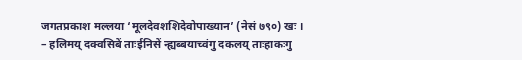जगतप्रकाश मल्लया ‘मूलदेवशशिदेवोपाख्यान’ (नेसं ७९०) खः ।
– हलिमय् दक्वसिबें ताःईनिसें न्ह्यब्बयाच्वंगु दकलय् ताःहाकःगु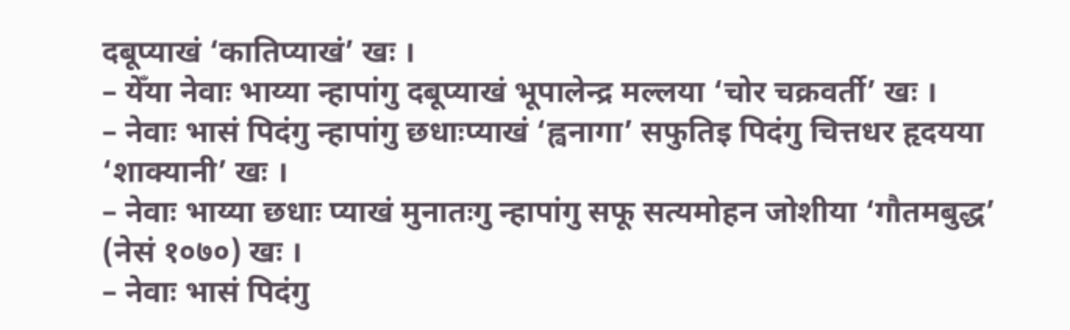दबूप्याखं ‘कातिप्याखं’ खः ।
– येँया नेवाः भाय्या न्हापांगु दबूप्याखं भूपालेन्द्र मल्लया ‘चोर चक्रवर्ती’ खः ।
– नेवाः भासं पिदंगु न्हापांगु छधाःप्याखं ‘ह्वनागा’ सफुतिइ पिदंगु चित्तधर हृदयया ‘शाक्यानी’ खः ।
– नेवाः भाय्या छधाः प्याखं मुनातःगु न्हापांगु सफू सत्यमोहन जोशीया ‘गौतमबुद्ध’ (नेसं १०७०) खः ।
– नेवाः भासं पिदंगु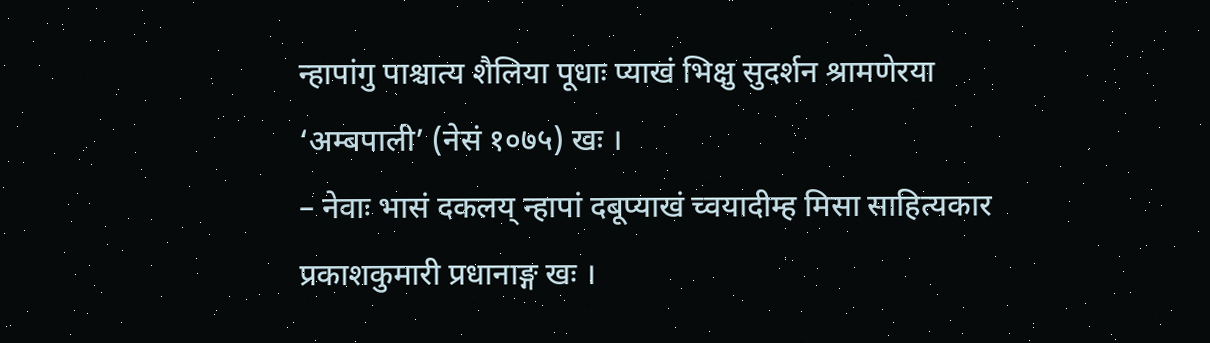न्हापांगु पाश्चात्य शैलिया पूधाः प्याखं भिक्षु सुदर्शन श्रामणेरया ‘अम्बपाली’ (नेसं १०७५) खः ।
– नेवाः भासं दकलय् न्हापां दबूप्याखं च्वयादीम्ह मिसा साहित्यकार प्रकाशकुमारी प्रधानाङ्ग खः ।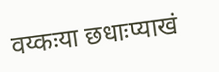वय्कःया छधाःप्याखं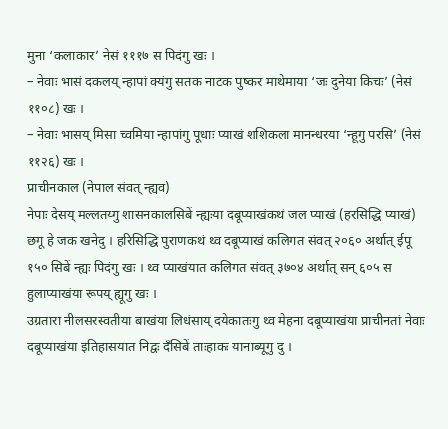मुना ‘कलाकार’ नेसं १११७ स पिदंगु खः ।
– नेवाः भासं दकलय् न्हापां क्यंगु सतक नाटक पुष्कर माथेमाया ‘जः दुनेया किचः’ (नेसं ११०८) खः ।
– नेवाः भासय् मिसा च्वमिया न्हापांगु पूधाः प्याखं शशिकला मानन्धरया ‘न्हूगु परसि’ (नेसं ११२६) खः ।
प्राचीनकाल (नेपाल संवत् न्ह्यव)
नेपाः देसय् मल्लतय्गु शासनकालसिबें न्ह्यःया दबूप्याखंकथं जल प्याखं (हरसिद्धि प्याखं) छगू हे जक खनेदु । हरिसिद्धि पुराणकथं थ्व दबूप्याखं कलिगत संवत् २०६० अर्थात् ईपू १५० सिबें न्ह्यः पिदंगु खः । थ्व प्याखंयात कलिगत संवत् ३७०४ अर्थात् सन् ६०५ स हुलाप्याखंया रूपय् ह्यूगु खः ।
उग्रतारा नीलसरस्वतीया बाखंया लिधंसाय् दयेकातःगु थ्व मेहना दबूप्याखंया प्राचीनतां नेवाः दबूप्याखंया इतिहासयात निद्वः दँसिबें ताःहाकः यानाब्यूगु दु ।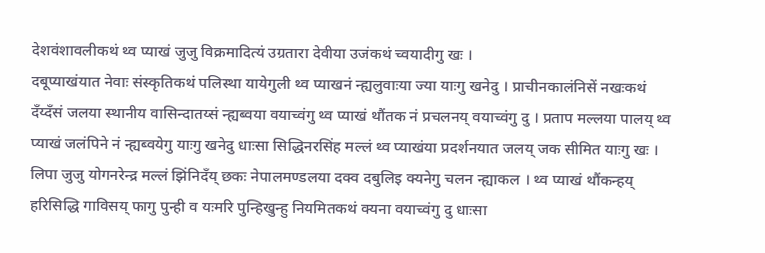देशवंशावलीकथं थ्व प्याखं जुजु विक्रमादित्यं उग्रतारा देवीया उजंकथं च्वयादीगु खः ।
दबूप्याखंयात नेवाः संस्कृतिकथं पलिस्था यायेगुली थ्व प्याखनं न्ह्यलुवाःया ज्या याःगु खनेदु । प्राचीनकालंनिसें नखःकथं दँय्दँसं जलया स्थानीय वासिन्दातय्सं न्ह्यब्वया वयाच्वंगु थ्व प्याखं थौंतक नं प्रचलनय् वयाच्वंगु दु । प्रताप मल्लया पालय् थ्व प्याखं जलंपिने नं न्ह्यब्वयेगु याःगु खनेदु धाःसा सिद्धिनरसिंह मल्लं थ्व प्याखंया प्रदर्शनयात जलय् जक सीमित याःगु खः ।
लिपा जुजु योगनरेन्द्र मल्लं झिंनिदँय् छकः नेपालमण्डलया दक्व दबुलिइ क्यनेगु चलन न्ह्याकल । थ्व प्याखं थौंकन्हय् हरिसिद्धि गाविसय् फागु पुन्ही व यःमरि पुन्हिखुन्हु नियमितकथं क्यना वयाच्वंगु दु धाःसा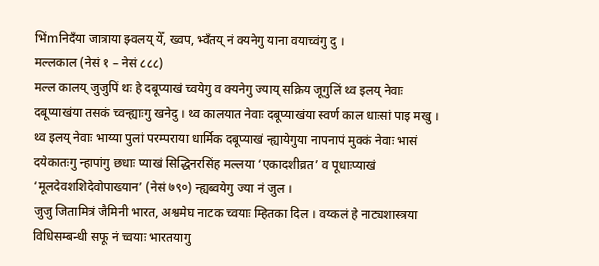भिंmनिदँया जात्राया झ्वलय् येँ, ख्वप, भ्वँतय् नं क्यनेगु याना वयाच्वंगु दु ।
मल्लकाल (नेसं १ – नेसं ८८८)
मल्ल कालय् जुजुपिं थः हे दबूप्याखं च्वयेगु व क्यनेगु ज्याय् सक्रिय जूगुलिं थ्व इलय् नेवाः दबूप्याखंया तसकं च्वन्ह्याःगु खनेदु । थ्व कालयात नेवाः दबूप्याखंया स्वर्ण काल धाःसां पाइ मखु । थ्व इलय् नेवाः भाय्या पुलां परम्पराया धार्मिक दबूप्याखं न्ह्यायेगुया नापनापं मुक्कं नेवाः भासं दयेकातःगु न्हापांगु छधाः प्याखं सिद्धिनरसिंह मल्लया ‘एकादशीव्रत’ व पूधाःप्याखं ‘मूलदेवशशिदेवोपाख्यान’ (नेसं ७९०) न्ह्यब्वयेगु ज्या नं जुल ।
जुजु जितामित्रं जैमिनी भारत, अश्वमेघ नाटक च्वयाः म्हितका दिल । वय्कलं हे नाट्यशास्त्रया विधिसम्बन्धी सफू नं च्वयाः भारतयागु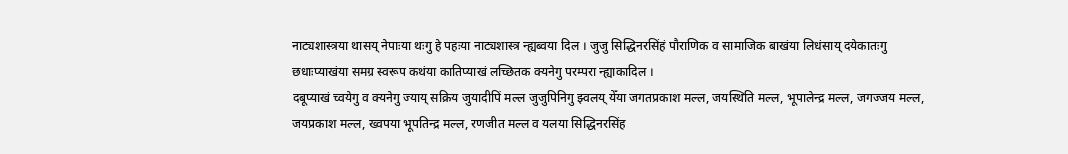नाट्यशास्त्रया थासय् नेपाःया थःगु हे पहःया नाट्यशास्त्र न्ह्यब्वया दिल । जुजु सिद्धिनरसिंहं पौराणिक व सामाजिक बाखंया लिधंसाय् दयेकातःगु छधाःप्याखंया समग्र स्वरूप कथंया कातिप्याखं लच्छितक क्यनेगु परम्परा न्ह्याकादिल ।
दबूप्याखं च्वयेगु व क्यनेगु ज्याय् सक्रिय जुयादीपिं मल्ल जुजुपिनिगु झ्वलय् येँया जगतप्रकाश मल्ल, जयस्थिति मल्ल, भूपालेन्द्र मल्ल, जगज्जय मल्ल, जयप्रकाश मल्ल, ख्वपया भूपतिन्द्र मल्ल, रणजीत मल्ल व यलया सिद्धिनरसिंह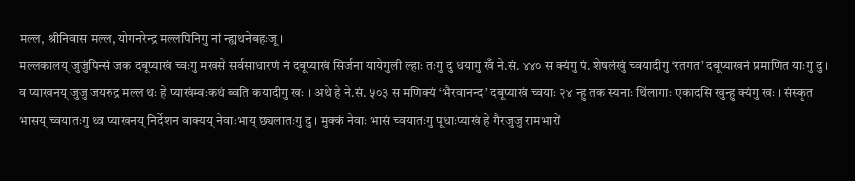मल्ल, श्रीनिवास मल्ल, योगनरेन्द्र मल्लपिनिगु नां न्ह्यथनेबहःजू ।
मल्लकालय् जुजुंपिन्सं जक दबूप्याखं च्वःगु मखसे सर्वसाधारणं नं दबूप्याखं सिर्जना यायेगुली ल्हाः तःगु दु धयागु खँ ने.सं. ४४० स क्यंगु पं. शेषलंखुं च्वयादीगु ‘रतगत’ दबूप्याखनं प्रमाणित याःगु दु । व प्याखनय् जुजु जयरुद्र मल्ल थः हे प्याखंम्वःकथं ब्वति कयादीगु खः । अथे हे ने.सं. ५०३ स मणिक्यं ‘भैरवानन्द’ दबूप्याखं च्वयाः २४ न्हु तक स्यनाः थिंलागाः एकादसि खुन्हु क्यंगु खः । संस्कृत भासय् च्वयातःगु थ्व प्याखनय् निर्देशन वाक्यय् नेवाःभाय् छ्यलातःगु दु । मुक्कं नेवाः भासं च्वयातःगु पूधाःप्याखं हे गैरजुजु रामभारों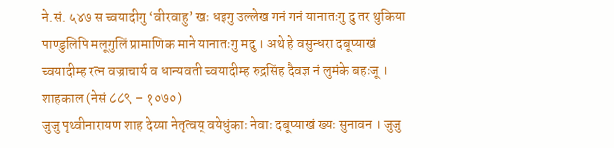ने.सं. ५४७ स च्वयादीगु ‘वीरवाहु’ खः धइगु उल्लेख गनं गनं यानातःगु दु तर थुकिया पाण्डुलिपि मलूगुलिं प्रामाणिक माने यानातःगु मदु । अथे हे वसुन्धरा दबूप्याखं च्वयादीम्ह रत्न वज्राचार्य व धान्यवती च्वयादीम्ह रुद्रसिंह दैवज्ञ नं लुमंके बहःजू ।
शाहकाल (नेसं ८८९ – १०७०)
जुजु पृथ्वीनारायण शाह देय्या नेतृत्वय् वयेधुंकाः नेवाः दबूप्याखं ख्यः सुनावन । जुजु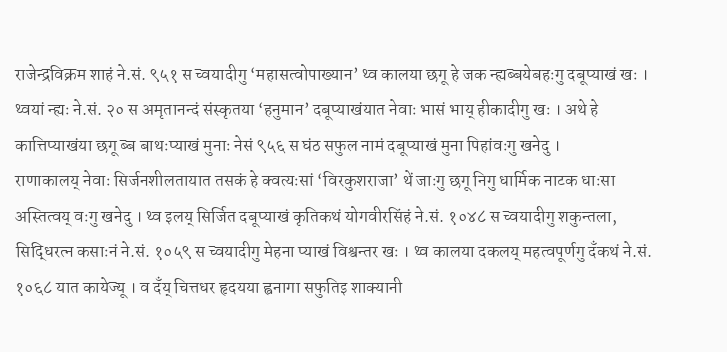राजेन्द्रविक्रम शाहं ने.सं. ९५१ स च्वयादीगु ‘महासत्वोपाख्यान’ थ्व कालया छगू हे जक न्ह्यब्बयेबहःगु दबूप्याखं खः । थ्वयां न्ह्यः ने.सं. २० स अमृतानन्दं संस्कृतया ‘हनुमान’ दबूप्याखंयात नेवाः भासं भाय् हीकादीगु खः । अथे हे कात्तिप्याखंया छगू ब्ब बाथःप्याखं मुनाः नेसं ९५६ स घंठ सफुल नामं दबूप्याखं मुना पिहांवःगु खनेदु ।
राणाकालय् नेवाः सिर्जनशीलतायात तसकं हे क्वत्यःसां ‘विरकुशराजा’ थें जाःगु छगू निगु धार्मिक नाटक धाःसा अस्तित्वय् वःगु खनेदु । थ्व इलय् सिर्जित दबूप्याखं कृतिकथं योगवीरसिंहं ने.सं. १०४८ स च्वयादीगु शकुन्तला, सिद्धिरत्न कसाःनं ने.सं. १०५९ स च्वयादीगु मेहना प्याखं विश्वन्तर खः । थ्व कालया दकलय् महत्वपूर्णगु दँकथं ने.सं. १०६८ यात कायेज्यू । व दँय् चित्तधर हृदयया ह्वनागा सफुतिइ शाक्यानी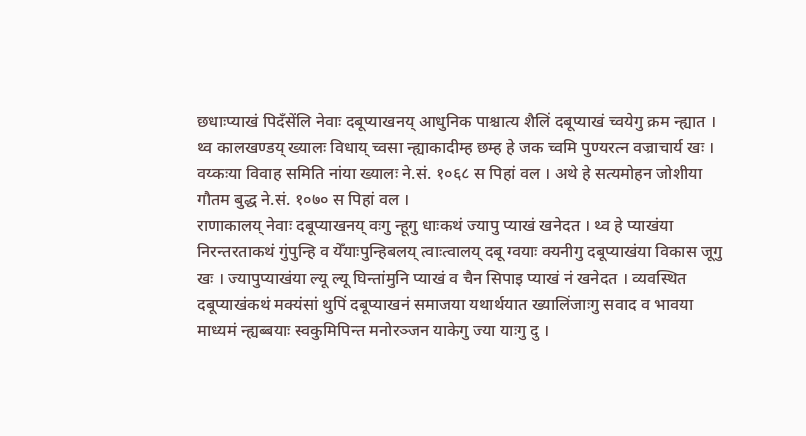छधाःप्याखं पिदँसेंलि नेवाः दबूप्याखनय् आधुनिक पाश्चात्य शैलिं दबूप्याखं च्वयेगु क्रम न्ह्यात । थ्व कालखण्डय् ख्यालः विधाय् च्वसा न्ह्याकादीम्ह छम्ह हे जक च्वमि पुण्यरत्न वज्राचार्य खः । वय्कःया विवाह समिति नांया ख्यालः ने.सं. १०६८ स पिहां वल । अथे हे सत्यमोहन जोशीया गौतम बुद्ध ने.सं. १०७० स पिहां वल ।
राणाकालय् नेवाः दबूप्याखनय् वःगु न्हूगु धाःकथं ज्यापु प्याखं खनेदत । थ्व हे प्याखंया निरन्तरताकथं गुंपुन्हि व येँयाःपुन्हिबलय् त्वाःत्वालय् दबू ग्वयाः क्यनीगु दबूप्याखंया विकास जूगु खः । ज्यापुप्याखंया ल्यू ल्यू घिन्तांमुनि प्याखं व चैन सिपाइ प्याखं नं खनेदत । व्यवस्थित दबूप्याखंकथं मक्यंसां थुपिं दबूप्याखनं समाजया यथार्थयात ख्यालिंजाःगु सवाद व भावया माध्यमं न्ह्यब्बयाः स्वकुमिपिन्त मनोरञ्जन याकेगु ज्या याःगु दु ।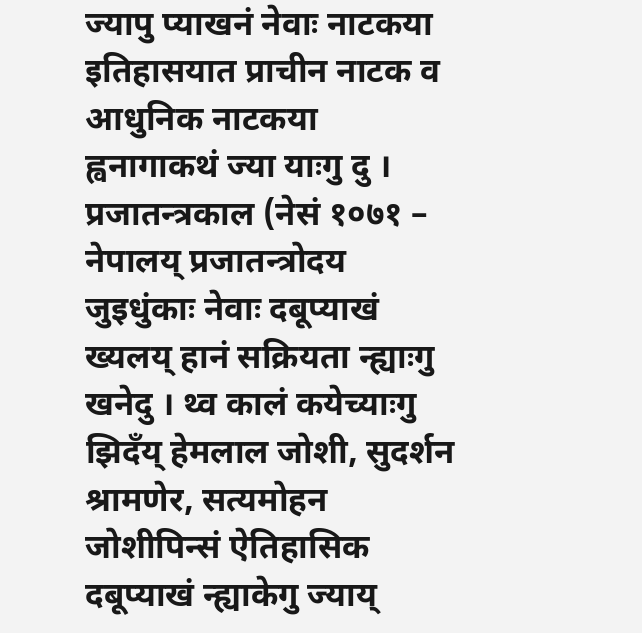ज्यापु प्याखनं नेवाः नाटकया इतिहासयात प्राचीन नाटक व आधुनिक नाटकया ह्वनागाकथं ज्या याःगु दु ।
प्रजातन्त्रकाल (नेसं १०७१ –
नेपालय् प्रजातन्त्रोदय जुइधुंकाः नेवाः दबूप्याखं ख्यलय् हानं सक्रियता न्ह्याःगु खनेदु । थ्व कालं कयेच्याःगु झिदँय् हेमलाल जोशी, सुदर्शन श्रामणेर, सत्यमोहन जोशीपिन्सं ऐतिहासिक दबूप्याखं न्ह्याकेगु ज्याय्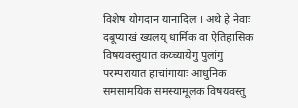विशेष योगदान यानादिल । अथे हे नेवाः दबूप्याखं ख्यलय् धार्मिक वा ऐतिहासिक विषयवस्तुयात कय्च्यायेगु पुलांगु परम्परायात हाचांगायाः आधुनिक समसामयिक समस्यामूलक विषयवस्तु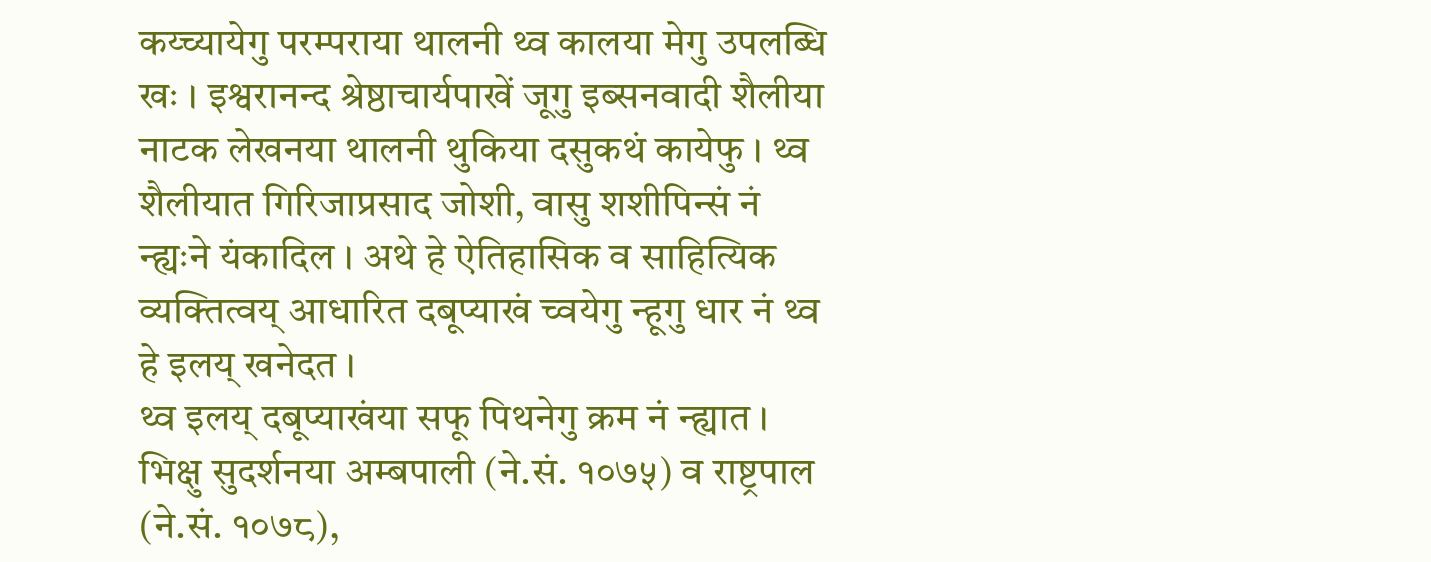कय्च्यायेगु परम्पराया थालनी थ्व कालया मेगु उपलब्धि खः । इश्वरानन्द श्रेष्ठाचार्यपाखें जूगु इब्सनवादी शैलीया नाटक लेखनया थालनी थुकिया दसुकथं कायेफु । थ्व शैलीयात गिरिजाप्रसाद जोशी, वासु शशीपिन्सं नं न्ह्यःने यंकादिल । अथे हे ऐतिहासिक व साहित्यिक व्यक्तित्वय् आधारित दबूप्याखं च्वयेगु न्हूगु धार नं थ्व हे इलय् खनेदत ।
थ्व इलय् दबूप्याखंया सफू पिथनेगु क्रम नं न्ह्यात । भिक्षु सुदर्शनया अम्बपाली (ने.सं. १०७५) व राष्ट्रपाल (ने.सं. १०७८),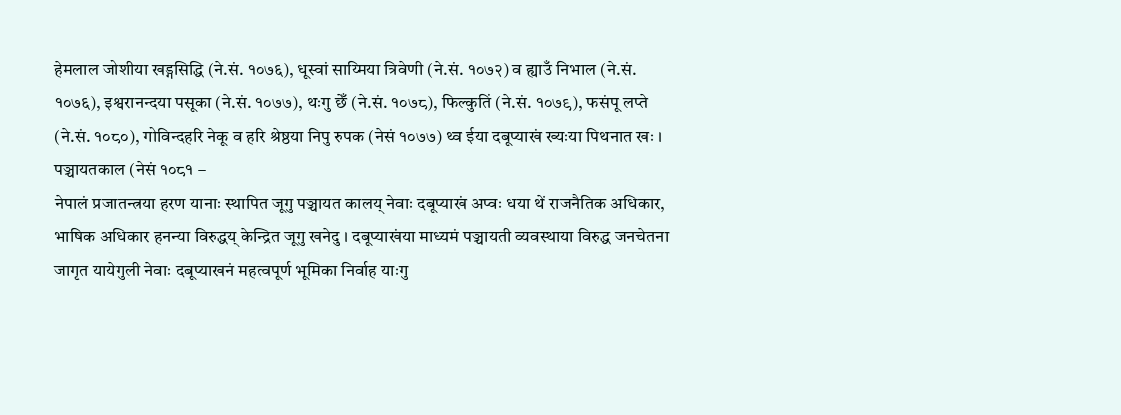हेमलाल जोशीया खड्गसिद्धि (ने.सं. १०७६), धूस्वां साय्मिया त्रिवेणी (ने.सं. १०७२) व ह्याउँ निभाल (ने.सं. १०७६), इश्वरानन्दया पसूका (ने.सं. १०७७), थःगु छेँ (ने.सं. १०७८), फिल्कुतिं (ने.सं. १०७९), फसंपू लप्ते (ने.सं. १०८०), गोविन्दहरि नेकू व हरि श्रेष्ठया निपु रुपक (नेसं १०७७) थ्व ईया दबूप्याखं ख्यःया पिथनात खः ।
पञ्चायतकाल (नेसं १०८१ –
नेपालं प्रजातन्त्रया हरण यानाः स्थापित जूगु पञ्चायत कालय् नेवाः दबूप्याखं अप्वः धया थें राजनैतिक अधिकार, भाषिक अधिकार हनन्या विरुद्धय् केन्द्रित जूगु खनेदु । दबूप्याखंया माध्यमं पञ्चायती व्यवस्थाया विरुद्ध जनचेतना जागृत यायेगुली नेवाः दबूप्याखनं महत्वपूर्ण भूमिका निर्वाह याःगु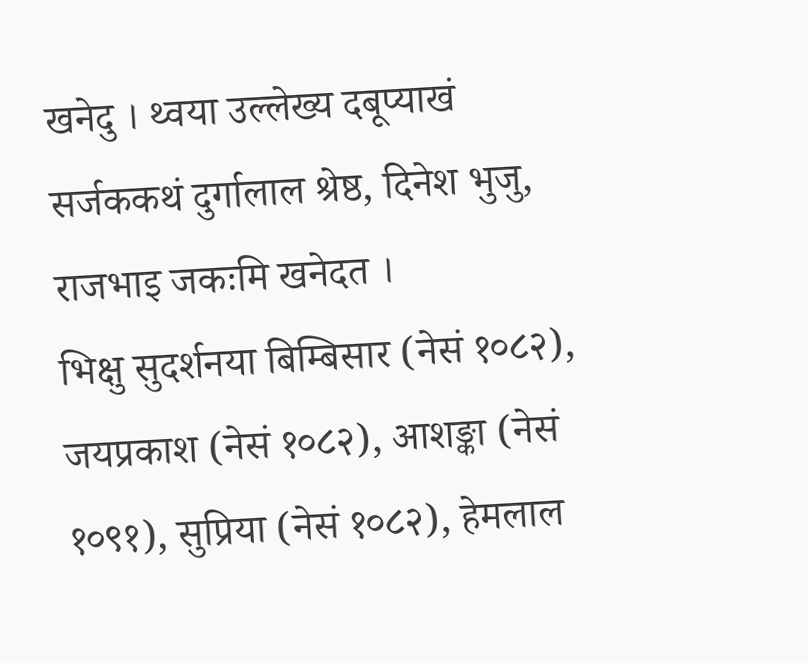खनेदु । थ्वया उल्लेख्य दबूप्याखं सर्जककथं दुर्गालाल श्रेष्ठ, दिनेश भुजु, राजभाइ जकःमि खनेदत ।
भिक्षु सुदर्शनया बिम्बिसार (नेसं १०८२), जयप्रकाश (नेसं १०८२), आशङ्का (नेसं १०९१), सुप्रिया (नेसं १०८२), हेमलाल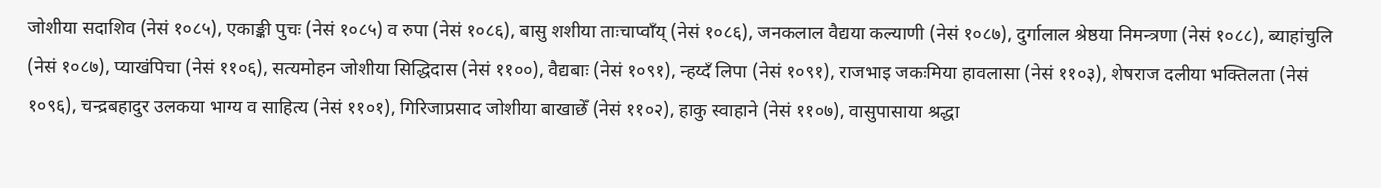जोशीया सदाशिव (नेसं १०८५), एकाङ्की पुचः (नेसं १०८५) व रुपा (नेसं १०८६), बासु शशीया ताःचाप्वाँय् (नेसं १०८६), जनकलाल वैद्यया कल्याणी (नेसं १०८७), दुर्गालाल श्रेष्ठया निमन्त्रणा (नेसं १०८८), ब्याहांचुलि (नेसं १०८७), प्याखंपिचा (नेसं ११०६), सत्यमोहन जोशीया सिद्धिदास (नेसं ११००), वैद्यबाः (नेसं १०९१), न्हय्दँ लिपा (नेसं १०९१), राजभाइ जकःमिया हावलासा (नेसं ११०३), शेषराज दलीया भक्तिलता (नेसं १०९६), चन्द्रबहादुर उलकया भाग्य व साहित्य (नेसं ११०१), गिरिजाप्रसाद जोशीया बाखाछेँ (नेसं ११०२), हाकु स्वाहाने (नेसं ११०७), वासुपासाया श्रद्धा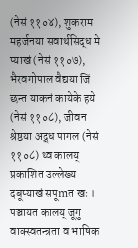(नेसं ११०४), शुकराम महर्जनया सवार्थसिद्ध मे प्याखं (नेसं ११०७), भैरवगोपाल वैद्यया जिं छन्त याकनं कायेके हये (नेसं ११०८), जीवन श्रेष्ठया अद्र्ध पागल (नेसं ११०८) थ्व कालय् प्रकाशित उल्लेख्य दबूप्याखं सपूmत खः ।
पञ्चायत कालय् जूगु वाक्स्वतन्त्रता व भाषिक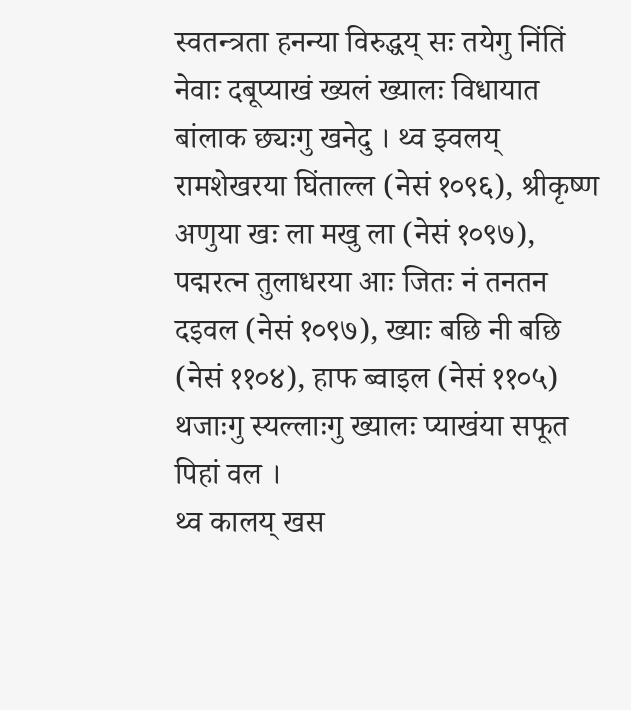स्वतन्त्रता हनन्या विरुद्धय् सः तयेगु निंतिं नेवाः दबूप्याखं ख्यलं ख्यालः विधायात बांलाक छ्यःगु खनेदु । थ्व झ्वलय् रामशेखरया घिंताल्ल (नेसं १०९६), श्रीकृष्ण अणुया खः ला मखु ला (नेसं १०९७), पद्मरत्न तुलाधरया आः जितः नं तनतन दइवल (नेसं १०९७), ख्याः बछि नी बछि (नेसं ११०४), हाफ ब्वाइल (नेसं ११०५) थजाःगु स्यल्लाःगु ख्यालः प्याखंया सफूत पिहां वल ।
थ्व कालय् खस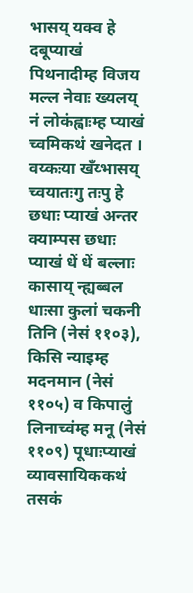भासय् यक्व हे दबूप्याखं पिथनादीम्ह विजय मल्ल नेवाः ख्यलय् नं लोकंह्वाःम्ह प्याखं च्वमिकथं खनेदत । वय्कःया खँय्भासय् च्वयातःगु तःपु हे छधाः प्याखं अन्तर क्याम्पस छधाः प्याखं धें धें बल्लाः कासाय् न्ह्यब्बल धाःसा कुलां चकनी तिनि (नेसं ११०३), किसि न्याइम्ह मदनमान (नेसं ११०५) व किपालुं लिनाच्वंम्ह मनू (नेसं ११०९) पूधाःप्याखं व्यावसायिककथं तसकं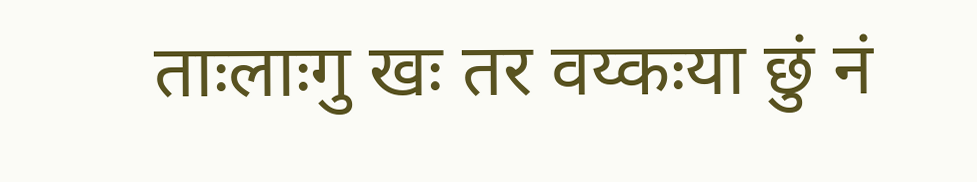ताःलाःगु खः तर वय्कःया छुं नं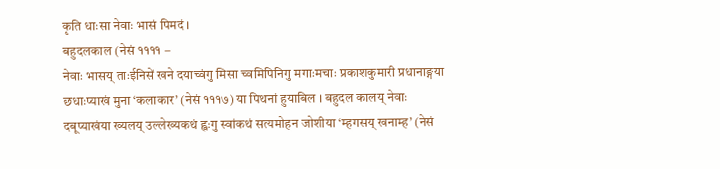कृति धाःसा नेवाः भासं पिमदं ।
बहुदलकाल (नेसं ११११ –
नेवाः भासय् ताःईनिसें खने दयाच्वंगु मिसा च्वमिपिनिगु मगाःमचाः प्रकाशकुमारी प्रधानाङ्गया छधाःप्याखं मुना ‘कलाकार’ (नेसं १११७) या पिथनां हुयाबिल । बहुदल कालय् नेवाः दबूप्याखंया ख्यलय् उल्लेख्यकथं ह्वःगु स्वांकथं सत्यमोहन जोशीया ‘म्हगसय् खनाम्ह’ (नेसं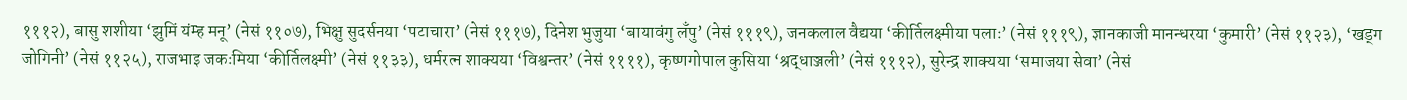१११२), बासु शशीया ‘झुमिं यंम्ह मनू’ (नेसं ११०७), भिक्षु सुदर्सनया ‘पटाचारा’ (नेसं १११७), दिनेश भुजुया ‘बायावंगु लँपु’ (नेसं १११९), जनकलाल वैद्यया ‘कीर्तिलक्ष्मीया पलाः’ (नेसं १११९), ज्ञानकाजी मानन्धरया ‘कुमारी’ (नेसं ११२३), ‘खड्ग जोगिनी’ (नेसं ११२५), राजभाइ जकःमिया ‘कीर्तिलक्ष्मी’ (नेसं ११३३), धर्मरत्न शाक्यया ‘विश्वन्तर’ (नेसं ११११), कृष्णगोपाल कुसिया ‘श्रद्धाञ्जली’ (नेसं १११२), सुरेन्द्र शाक्यया ‘समाजया सेवा’ (नेसं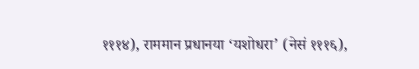१११४), राममान प्रधानया ‘यशोधरा’ (नेसं १११६),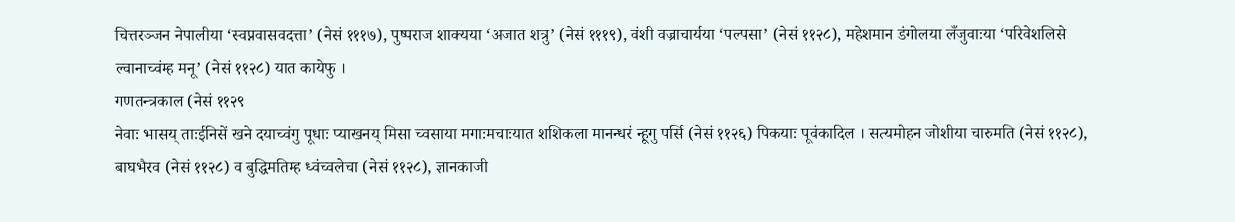चित्तरञ्जन नेपालीया ‘स्वप्नवासवदत्ता’ (नेसं १११७), पुष्पराज शाक्यया ‘अजात शत्रु’ (नेसं १११९), वंशी वज्राचार्यया ‘पल्पसा’ (नेसं ११२८), महेशमान डंगोलया लँजुवाःया ‘परिवेशलिसे ल्वानाच्वंम्ह मनू’ (नेसं ११२८) यात कायेफु ।
गणतन्त्रकाल (नेसं ११२९
नेवाः भासय् ताःईनिसें खने दयाच्वंगु पूधाः प्याखनय् मिसा च्वसाया मगाःमचाःयात शशिकला मानन्धरं न्हूगु पर्सि (नेसं ११२६) पिकयाः पूवंकादिल । सत्यमोहन जोशीया चारुमति (नेसं ११२८), बाघभैरव (नेसं ११२८) व बुद्धिमतिम्ह ध्वंच्वलेचा (नेसं ११२८), ज्ञानकाजी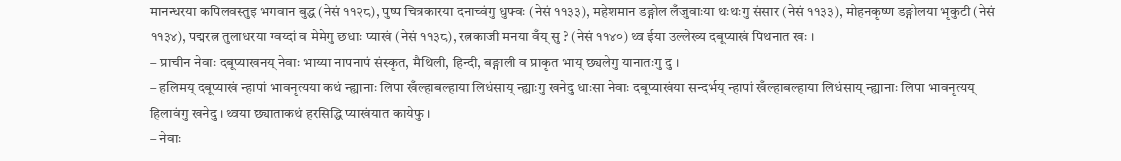मानन्धरया कपिलवस्तुइ भगवान बुद्ध (नेसं ११२८), पुष्प चित्रकारया दनाच्वंगु धुफ्वः (नेसं ११३३), महेशमान डङ्गोल लँजुवाःया थःथःगु संसार (नेसं ११३३), मोहनकृष्ण डङ्गोलया भृकुटी (नेसं ११३४), पद्मरत्न तुलाधरया ग्वय्दां व मेमेगु छधाः प्याखं (नेसं ११३८), रत्नकाजी मनया वँय् सु ? (नेसं ११४०) थ्व ईया उल्लेख्य दबूप्याखं पिथनात खः ।
– प्राचीन नेवाः दबूप्याखनय् नेवाः भाय्या नापनापं संस्कृत, मैथिली, हिन्दी, बङ्गाली व प्राकृत भाय् छ्यलेगु यानातःगु दु ।
– हलिमय् दबूप्याखं न्हापां भावनृत्यया कथं न्ह्यानाः लिपा खँल्हाबल्हाया लिधंसाय् न्ह्याःगु खनेदु धाःसा नेवाः दबूप्याखंया सन्दर्भय् न्हापां खँल्हाबल्हाया लिधंसाय् न्ह्यानाः लिपा भावनृत्यय् हिलावंगु खनेदु । थ्वया छ्याताकथं हरसिद्धि प्याखंयात कायेफु ।
– नेवाः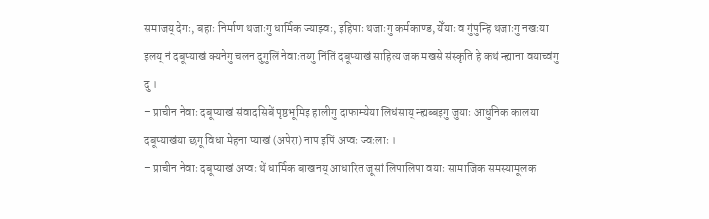समाजय् देगः, बहाः निर्माण थजाःगु धार्मिक ज्याझ्वः, इहिपाः थजाःगु कर्मकाण्ड, येँयाः व गुंपुन्हि थजाःगु नखःया इलय् नं दबूप्याखं क्यनेगु चलन दुगुलिं नेवाःतय्गु निंतिं दबूप्याखं साहित्य जक मखसे संस्कृति हे कथं न्ह्याना वयाच्वंगु दु ।
– प्राचीन नेवाः दबूप्याखं संवादसिबें पृष्ठभूमिइ हालीगु दाफाम्येया लिधंसाय् न्ह्यब्बइगु जुयाः आधुनिक कालया दबूप्याखंया छगू विधा मेहना प्याखं (अपेरा) नाप इपिं अप्वः ज्वःलाः ।
– प्राचीन नेवाः दबूप्याखं अप्वः थें धार्मिक बाखनय् आधारित जूसां लिपालिपा वयाः सामाजिक समस्यामूलक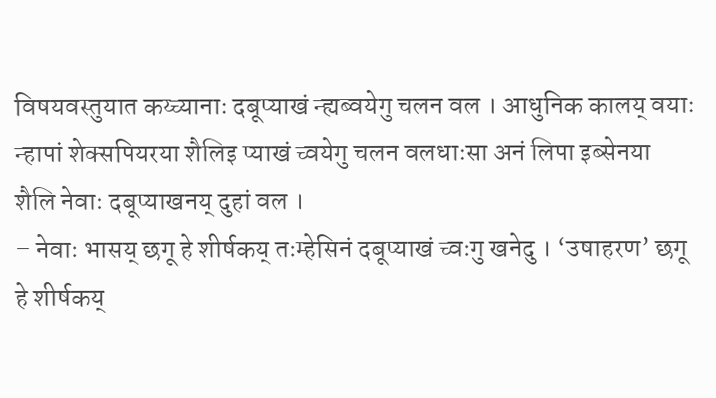विषयवस्तुयात कय्च्यानाः दबूप्याखं न्ह्यब्वयेगु चलन वल । आधुनिक कालय् वयाः न्हापां शेक्सपियरया शैलिइ प्याखं च्वयेगु चलन वलधाःसा अनं लिपा इब्सेनया शैलि नेवाः दबूप्याखनय् दुहां वल ।
– नेवाः भासय् छगू हे शीर्षकय् तःम्हेसिनं दबूप्याखं च्वःगु खनेदु । ‘उषाहरण’ छगू हे शीर्षकय्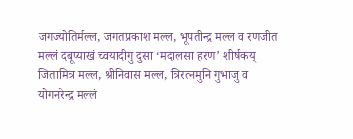जगज्योतिर्मल्ल, जगतप्रकाश मल्ल, भूपतीन्द्र मल्ल व रणजीत मल्लं दबूप्याखं च्वयादीगु दुसा ‘मदालसा हरण’ शीर्षकय् जितामित्र मल्ल, श्रीनिवास मल्ल, त्रिरत्नमुनि गुभाजु व योगनरेन्द्र मल्लं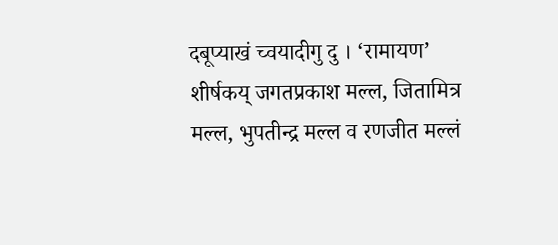दबूप्याखं च्वयादीगु दु । ‘रामायण’ शीर्षकय् जगतप्रकाश मल्ल, जितामित्र मल्ल, भुपतीन्द्र मल्ल व रणजीत मल्लं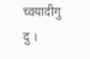च्वयादीगु दु ।